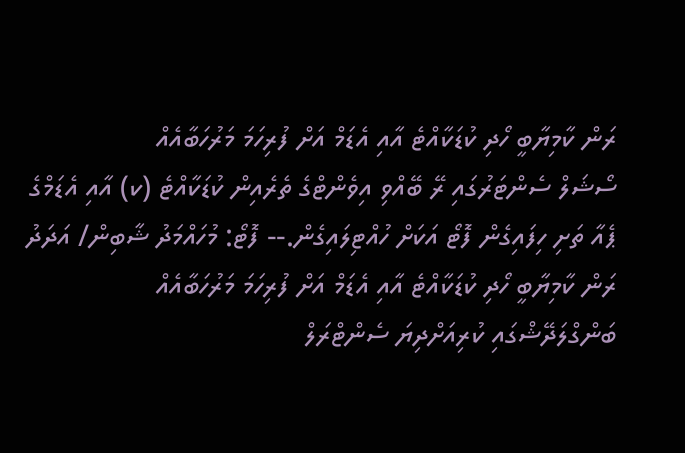ރަން ކާމިޔާބީ ހޯދި ކުޑަކާއްޓެ އާއި އެޑަމް އަށް ފުރިހަމަ މަރުހަބާއެއް
ސޯޝަލް ސެންޓަރުގައި ރޭ ބޭއްވި އިވެންޓްގެ ތެރެއިން ކުޑަކާއްޓެ (ކ) އާއި އެޑަމްގެ ޕެއާ ތަށި ހިފައިގެން ފޮޓޯ އަކަށް ހުއްޓިލައިގެން.-- ފޮޓޯ: މުހައްމަދު ޝާބިން/ އަދަދު
ރަން ކާމިޔާބީ ހޯދި ކުޑަކާއްޓެ އާއި އެޑަމް އަށް ފުރިހަމަ މަރުހަބާއެއް
ބަންގްލަދޭޝްގައި ކުރިއަށްދިޔަ ސެންޓްރަލް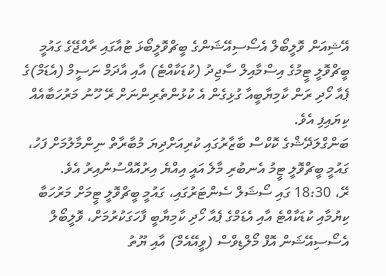އޭޝިއަން ވޮލީބޯލް އެސޯސިއޭޝަންގެ ބީޗްވޮލީބޯޅަ ޓުއާގައި ރާއްޖޭގެ ގައުމީ ބީޗްވޮލީ ޓީމުގެ އިސްމާއިލް ސާޖިދު (ކުޑަކާއްޓެ) އާއި އާދަމް ނަސީމް (އެޑަމް)ގެ ޕެއާ ހޯދި ރަން ކާމިޔާބީއާ ގުޅިގެން އެ ކުޅުންތެރިންނަށް ރޭ ހޫނު މަރުހަބާއެއް ކިޔައިފި އެވެ.
ބަންގްލަދޭޝްގެ ކޮކްސް ބާޒާރުގައި ކުރިއަށްދިޔަ މުބާރާތް ނިންމާލުމަށް ފަހު، ގައުމީ ބީޗްވޮލީ ޓީމު އެނބުރި މާލެ އައީ އިއްޔެ އިރުއޮއްސުނުއިރު އެވެ.
ރޭ، 18:30 ގައި ސޯޝަލް ސެންޓަރުގައި، ގައުމީ ބީޗްވޮލީ ޓީމަށް މަރުހަބާ ކިޔުމާއި ކުޑަކާއްޓެ އާއި އެޑަމްގެ ޕެއާ ހޯދި ކާމިޔާބީ ފާހަގަކުރުމަށް، ވޮލީބޯލް އެސޯސިއޭޝަން އޮފް މޯލްޑިވްސް (ވީއޭއެމް) އާއި ޔޫތު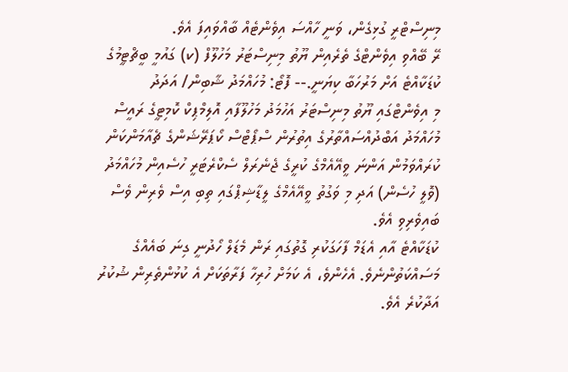މިނިސްޓްރީ ގުޅިގެން، ވަނީ ހާއްސަ އިވެންޓެއް ބާއްވައިފަ އެވެ.
ރޭ ބޭއްވި އިވެންޓްގެ ތެރެއިން ޔޫތު މިނިސްޓަރު މަހުލޫފް (ކ) ގައުމީ ބީޗްޓީމުގެ ކުޑަކާއްޓެ އަށް މަރުހަބާ ކިޔަނީ.-- ފޮޓޯ: މުހައްމަދު ޝާބިން/ އަދަދު
މި އިވެންޓްގައި ޔޫތު މިނިސްޓަރު އަހުމަދު މަހުލޫފާއި އޮލިމްޕިކް ކޮމިޓީގެ ރައީސް މުހައްމަދު އަބްދުއްސައްތާރުގެ އިތުރުން ސްޕޯޓްސް ކޯޕަރޭޝަންގެ ޗެއާމަންކަން ކުރައްވަމުން އަންނަ ވީއޭއެމްގެ ކުރީގެ ޖެނެރަލް ސެކްރެޓަރީ ހުސެއިން މުހައްމަދު (ވޮލީ ހުސެން) އަދި މި ވަގުތު ވީއޭއެމްގެ ލީޑާޝިޕްގައި ތިބި އިސް ވެރިން ވެސް ބައިވެރިވި އެވެ.
ކުޑަކާއްޓެ އާއި އެޑަމް ފާހަގަކުރި ގޮތުގައި ރަން މެޑަލް ހޯދުނީ ގިނަ ބައެއްގެ މަސައްކަތުންނެވެ. އެހެންވެ، އެ ކަމަށް ހުރިހާ ފަރާތަކަށް އެ ކުޅުންތެރިން ޝުކުރު އަދާކުރެ އެވެ.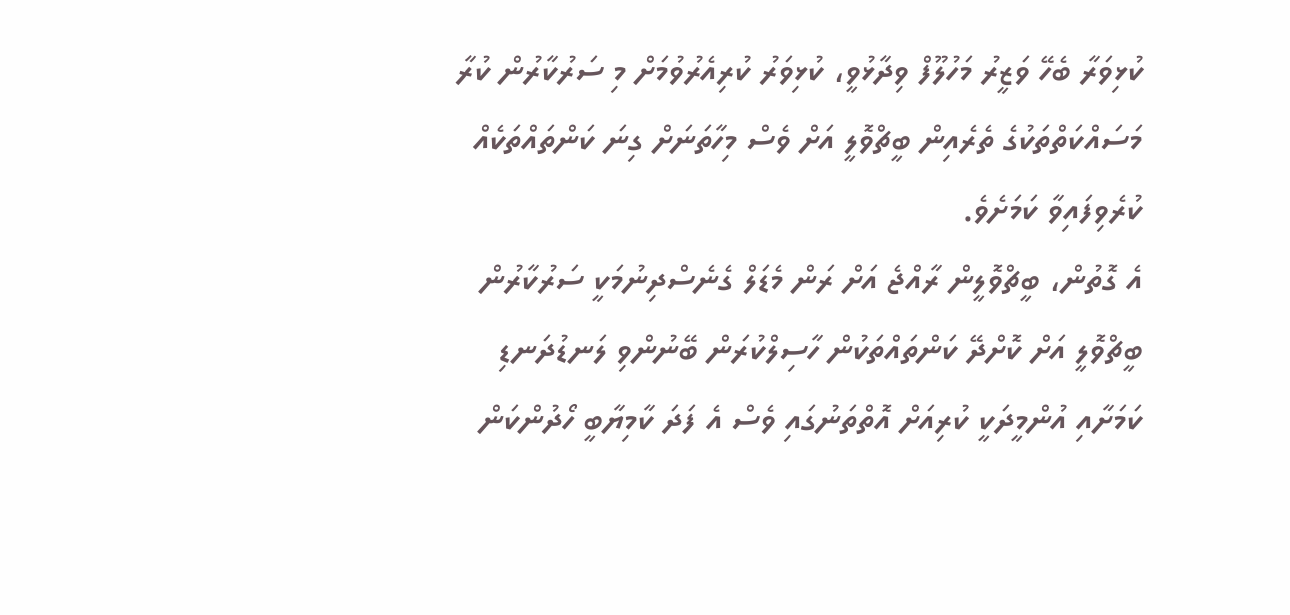ކުޅިވަރާ ބެހޭ ވަޒީރު މަހުލޫފް ވިދާޅުވީ، ކުޅިވަރު ކުރިއެރުވުމަށް މި ސަރުކާރުން ކުރާ މަސައްކަތްތަކުގެ ތެރެއިން ބީޗްވޮލީ އަށް ވެސް މިހާތަނަށް ގިނަ ކަންތައްތަކެއް ކުރެވިފައިވާ ކަމަށެވެ.
އެ ގޮތުން، ބީޗްވޮލީން ރާއްޖެ އަށް ރަން މެޑަލް ގެނެސްދިނުމަކީ ސަރުކާރުން ބީޗްވޮލީ އަށް ކޮށްދޭ ކަންތައްތަކުން ހާސިލްކުރަން ބޭނުންވި ލަނޑުދަނޑި ކަމަށާއި އުންމީދަކީ ކުރިއަށް އޮތްތަނުގައި ވެސް އެ ފަދަ ކާމިޔާބީ ހޯދުންކަން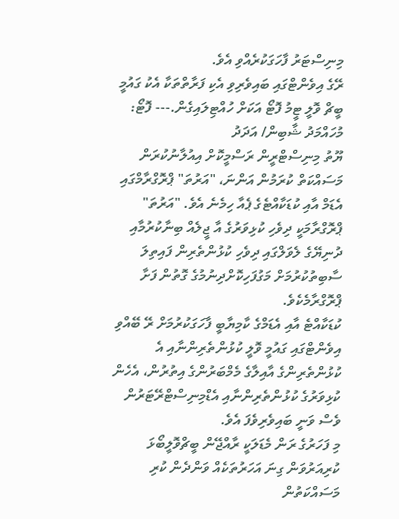މިނިސްޓަރު ފާހަގަކުރެއްވި އެވެ.
ރޭގެ އިވެންޓްގައި ބައިވެރިވި އެކި ފަރާތްތަކާ އެކު ގައުމީ ބީޗް ވޮލީ ޓީމު ފޮޓޯ އަކަށް ހުއްޓިލައިގެން.--- ފޮޓޯ: މުހައްމަދު ޝާބިން/ އަދަދު
ޔޫތު މިނިސްޓްރީން ރަސްމީކޮށް އިއުލާނުކުރަން މަސައްކަތް ކުރަމުން އަންނަ، "އަރުތަ" ޕްރޮގްރާމްގައި އެޑަމް އާއި ކުޑަކާއްޓެގެ ޕެއާ ހިމެނެ އެވެ. "އަރުތަ" ޕްރޮގްރާމަކީ ދިވެހި ކުޅިވަރުގެ އާ ޖީލެއް ބިނާކުރުމާއި ދުނިޔޭގެ ލެވަލްގައި ދިވެހި ކުޅުންތެރިން ފައިތިލަ ސާބިތުކުރުމަށް މަގުފަހިކޮށްދިނުމުގެ ގޮތުން ފަށާ ޕްރޮގްރާމެކެވެ.
ކުޑަކާއްޓެ އާއި އެޑަމްގެ ކާމިޔާބީ ފާހަގަކުރުމަށް ރޭ ބޭއްވި އިވެންޓްގައި ގައުމީ ވޮލީ ކުޅުންތެރިންނާއި އެ ކުޅުންތެރިންގެ އާއިލާގެ މެމްބަރުންގެ އިތުރުން، އެހެން ކުޅިވަރުގެ ކުޅުންތެރިންނާއި އެޑްމިނިސްޓްރޭޓަރުން ވެސް ވަނީ ބައިވެރިވެފަ އެވެ.
މި ފަހަރުގެ ރަން މެޑަލަކީ ރާއްޖޭން ބީޗްވޮލީބޯޅަ ކުރިއަރުވަން ގިނަ އަހަރުތަކެއް ވަންދެން ކުރި މަސައްކަތުން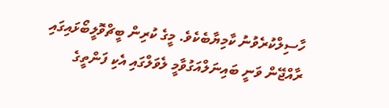ހާސިލްކުރެވުނު ކާމިޔާބެކެވެ. މީގެ ކުރިން ބީޗްވޮލީބޯޅައިގައި ރާއްޖޭން ވަނީ ބައިނަލްއަގުވާމީ ލެވަލްގައި އެކި ފަންތީގެ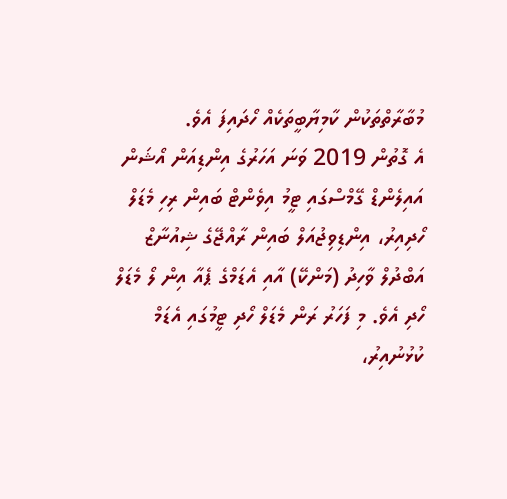މުބާރާތްތަކުން ކާމިޔާބީތަކެއް ހޯދައިފަ އެވެ.
އެ ގޮތުން 2019 ވަނަ އަހަރުގެ އިންޑިއަން އޯޝަން އައިލެންޑް ގޭމްސްގައި ޓީމު އިވެންޓް ބައިން ރިހި މެޑަލް ހޯދިއިރު، އިންޑިވިޖުއަލް ބައިން ރާއްޖޭގެ ޝިއުނާޒް އަބްދުލް ވާހިދު (މަންކޭ) އާއި އެޑަމްގެ ޕެއާ އިން ލޯ މެޑަލް ހޯދި އެވެ. މި ފަހަރު ރަން މެޑަލް ހޯދި ޓީމުގައި އެޑަމް ކުޅުނުއިރު،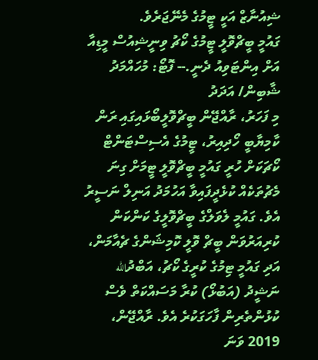ޝިއުނާޒް އަކީ ޓީމުގެ މެނޭޖަރެވެ.
ގައުމީ ބީޗްވޮލީ ޓީމުގެ ކޯޗު ވިނީޝިއުސް މީޑިއާ އަށް އިންޓަވިއު ދެނީ.-- ފޮޓޯ: މުހައްމަދު ޝާބިން/ އަދަދު
މި ފަހަރު، ރާއްޖޭން ބީޗްވޮލީބޯޅައިގައި ރަން ކާމިޔާބީ ހޯދިއިރު، ޓީމުގެ އެސިސްޓަންޓް ކޯޗަކަށް ހުރީ ގައުމީ ބީޗްވޮލީ ޓީމަށް ގިނަ މެޗުތަކެއް ކުޅެދީފައިވާ އަހުމަދު އަނިލް ނަސީރު އެވެ. ގައުމީ ލެވަލްގެ ބީޗްވޮލީގެ ކަންކަން ކުރިއަރުވަން ބީޗް ވޮލީ ކޮމިޝަންގެ ޗެއާމަން، އަދި ގައުމީ ޓިމުގެ ކުރީގެ ކޯޗު، އަބްދުالله ނަޝީދު (އަބުޅޯ) ކުރާ މަސައްކަތް ވެސް ކުޅުންތެރިން ފާހަގަކުރެ އެވެ. ރާއްޖޭން، 2019 ވަނަ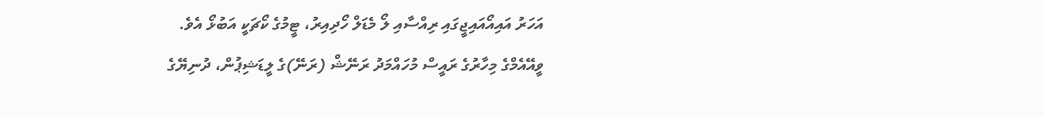އަހަރު އައިއޯއައިޖީގައި ރިއްސާއި ލޯ މެޑަލް ހޯދިއިރު، ޓީމުގެ ކޯޗަކީ އަބުޅޯ އެވެ.
ވީއޭއެމްގެ މިހާރުގެ ރައީސް މުހައްމަދު ރަނޭޝް (ރަނޭ)ގެ ލީޑަޝިޕުން، ދުނިޔޭގެ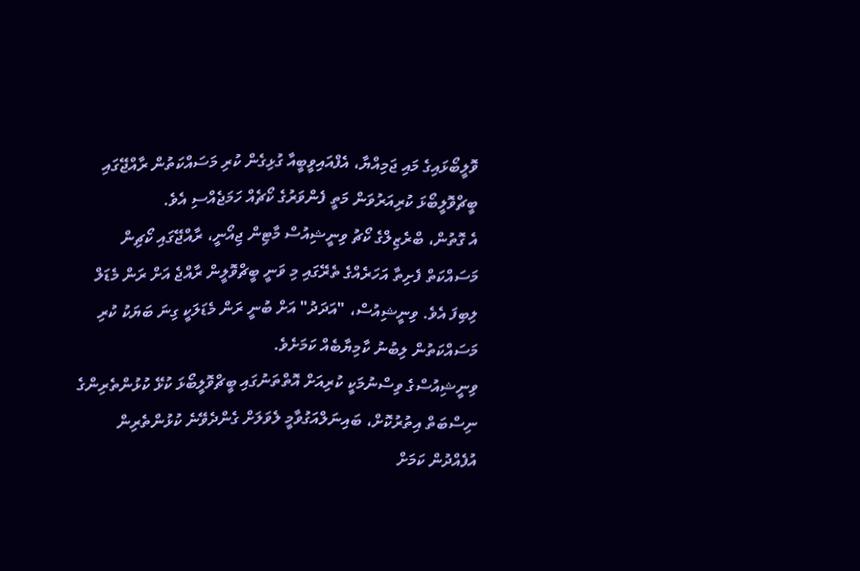ވޮލީބޯޅައިގެ މައި ޖަމިއްޔާ، އެފްއައިވީބީއާ ގުޅިގެން ކުރި މަސައްކަތުން ރާއްޖޭގައި ބީޗްވޮލީބޯޅަ ކުރިއަރުވަން މަތީ ފެންވަރުގެ ކޯޗެއް ހަމަޖެއްސި އެވެ.
އެ ގޮތުން، ބްރެޒިލްގެ ކޯޗު ވިނީޝިއުސް މާޓިން ޖިއޯނީ، ރާއްޖޭގައި ކޯޗިން މަސައްކަތް ފެށިތާ އަހަރެއްގެ ތެރޭގައި މި ވަނީ ބީޗްވޮލީން ރާއްޖެ އަށް ރަން މެޑަލް ލިބިފަ އެވެ. ވިނީޝިއުސް، "އަދަދު" އަށް ބުނީ ރަން މެޑަލަކީ ގިނަ ބަޔަކު ކުރި މަސައްކަތުން ލިބުނު ކާމިޔާބެއް ކަމަށެވެ.
ވިނީޝިއުސްގެ ވިސްނުމަކީ ކުރިއަށް އޮތްތަނުގައި ބީޗްވޮލީބޯޅަ ކުޅޭ ކުޅުންތެރިންގެ ނިސްބަތް އިތުރުކޮށް، ބައިނަލްއަގުވާމީ ލެވަލަށް ގެންދެވޭނެ ކުޅުންތެރިން އުފެއްދުން ކަމަށް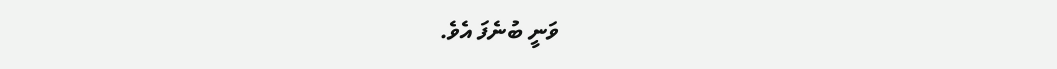ވަނީ ބުނެފަ އެވެ.